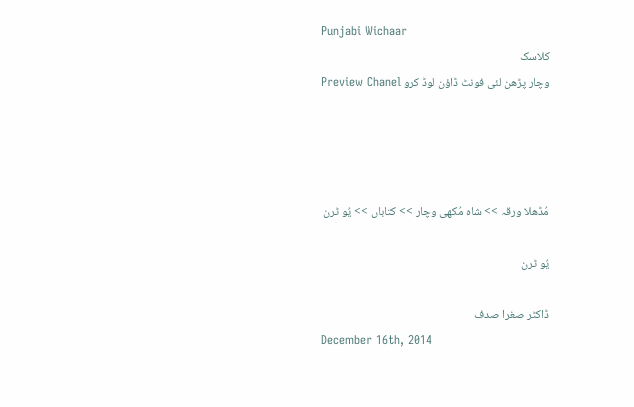Punjabi Wichaar
کلاسک
وچار پڑھن لئی فونٹ ڈاؤن لوڈ کرو Preview Chanel




مُڈھلا ورقہ >> شاہ مُکھی وچار >> کتاباں >> یُو ٹرن

یُو ٹرن

ڈاکٹر صغرا صدف
December 16th, 2014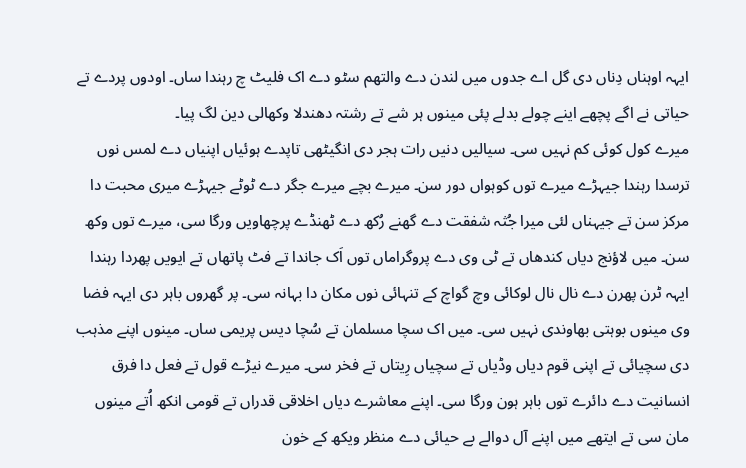ایہہ اوہناں دِناں دی گل اے جدوں میں لندن دے والتھم سٹو دے اک فلیٹ چ رہندا ساں۔ اودوں پردے تے حیاتی نے اگے پچھے اینے چولے بدلے پئی مینوں ہر شے تے رشتہ دھندلا وکھالی دین لگ پیا۔
میرے کول کوئی کم نہیں سی۔ سیالیں دنیں رات ہجر دی انگیٹھی تاپدے ہوئیاں اپنیاں دے لمس نوں ترسدا رہندا جیہڑے میرے توں کوہواں دور سن۔ میرے بچے میرے جگر دے ٹوٹے جیہڑے میری محبت دا مرکز سن تے جیہناں لئی میرا جُثہ شفقت دے گھنے رُکھ دے ٹھنڈے پرچھاویں ورگا سی، میرے توں وکھ سن۔ میں لاؤنج دیاں کندھاں تے ٹی وی دے پروگراماں توں اَک جاندا تے فٹ پاتھاں تے ایویں پھردا رہندا ایہہ ٹرن پھرن دے نال نال لوکائی وچ گواچ کے تنہائی نوں مکان دا بہانہ سی۔ پر گھروں باہر دی ایہہ فضا وی مینوں بوہتی بھاوندی نہیں سی۔ میں اک سچا مسلمان تے سُچا دیس پریمی ساں۔ مینوں اپنے مذہب دی سچیائی تے اپنی قوم دیاں وڈیاں تے سچیاں رِیتاں تے فخر سی۔ میرے نیڑے قول تے فعل دا فرق انسانیت دے دائرے توں باہر ہون ورگا سی۔ اپنے معاشرے دیاں اخلاقی قدراں تے قومی انکھ اُتے مینوں مان سی تے ایتھے میں اپنے آل دوالے بے حیائی دے منظر ویکھ کے خون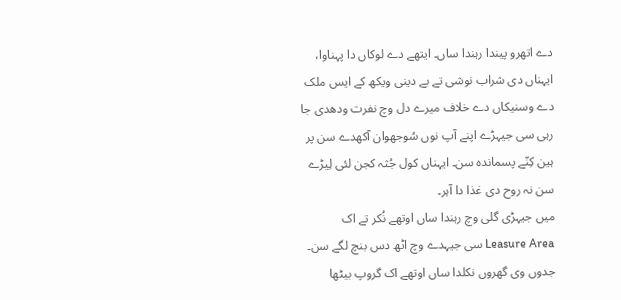دے اتھرو پیندا رہندا ساں۔ ایتھے دے لوکاں دا پہناوا، ایہناں دی شراب نوشی تے بے دینی ویکھ کے ایس ملک دے وسنیکاں دے خلاف میرے دل وچ نفرت ودھدی جا رہی سی جیہڑے اپنے آپ نوں سُوجھوان آکھدے سن پر ہین کِنّے پسماندہ سن۔ ایہناں کول جُثہ کجن لئی لِیڑے سن نہ روح دی غذا دا آہر۔
میں جیہڑی گلی وچ رہندا ساں اوتھے نُکر تے اک Leasure Area سی جیہدے وچ اٹھ دس بنچ لگے سن۔ جدوں وی گھروں نکلدا ساں اوتھے اک گروپ بیٹھا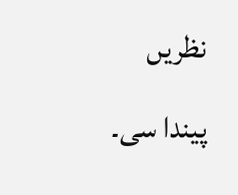نظریں پیندا سی۔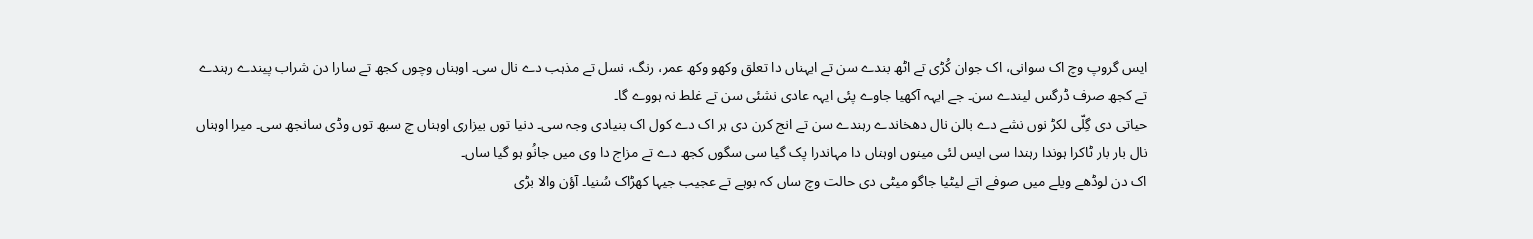ایس گروپ وچ اک سوانی، اک جوان کُڑی تے اٹھ بندے سن تے ایہناں دا تعلق وکھو وکھ عمر، رنگ، نسل تے مذہب دے نال سی۔ اوہناں وچوں کجھ تے سارا دن شراب پیندے رہندے تے کجھ صرف ڈرگس لیندے سن۔ جے ایہہ آکھیا جاوے پئی ایہہ عادی نشئی سن تے غلط نہ ہووے گا۔
حیاتی دی گِلّی لکڑ نوں نشے دے بالن نال دھخاندے رہندے سن تے انج کرن دی ہر اک دے کول اک بنیادی وجہ سی۔ دنیا توں بیزاری اوہناں چ سبھ توں وڈی سانجھ سی۔ میرا اوہناں نال بار بار ٹاکرا ہوندا رہندا سی ایس لئی مینوں اوہناں دا مہاندرا پک گیا سی سگوں کجھ دے تے مزاج دا وی میں جانُو ہو گیا ساں۔
اک دن لوڈھے ویلے میں صوفے اتے لیٹیا جاگو میٹی دی حالت وچ ساں کہ بوہے تے عجیب جیہا کھڑاک سُنیا۔ آؤن والا بڑی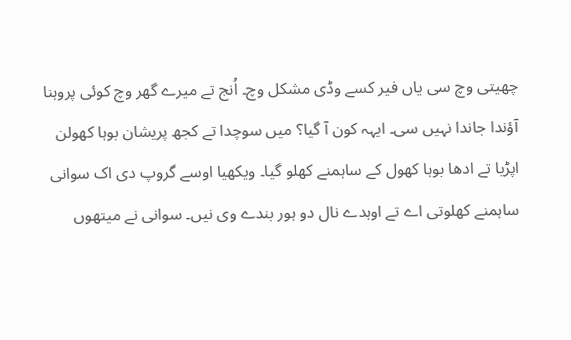چھیتی وچ سی یاں فیر کسے وڈی مشکل وچ۔ اُنج تے میرے گھر وچ کوئی پروہنا آؤندا جاندا نہیں سی۔ ایہہ کون آ گیا؟ میں سوچدا تے کجھ پریشان بوہا کھولن اپڑیا تے ادھا بوہا کھول کے ساہمنے کھلو گیا۔ ویکھیا اوسے گروپ دی اک سوانی ساہمنے کھلوتی اے تے اوہدے نال دو ہور بندے وی نیں۔ سوانی نے میتھوں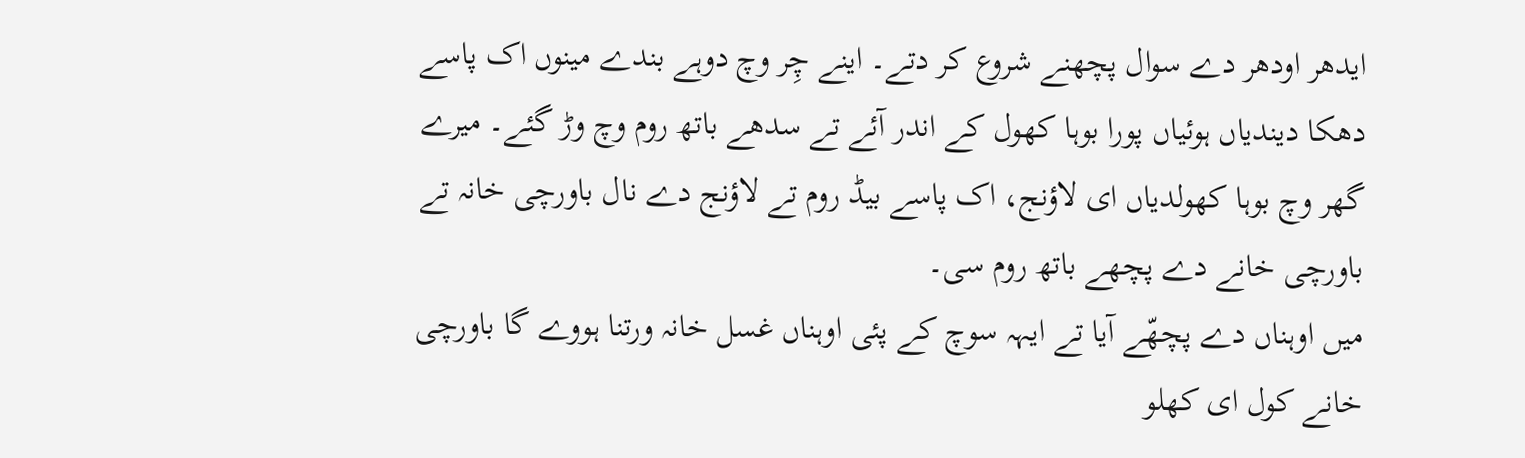ایدھر اودھر دے سوال پچھنے شروع کر دتے۔ اینے چِر وچ دوہے بندے مینوں اک پاسے دھکا دیندیاں ہوئیاں پورا بوہا کھول کے اندر آئے تے سدھے باتھ روم وچ وڑ گئے۔ میرے گھر وچ بوہا کھولدیاں ای لاؤنج، اک پاسے بیڈ روم تے لاؤنج دے نال باورچی خانہ تے باورچی خانے دے پچھے باتھ روم سی۔
میں اوہناں دے پچھّے آیا تے ایہہ سوچ کے پئی اوہناں غسل خانہ ورتنا ہووے گا باورچی خانے کول ای کھلو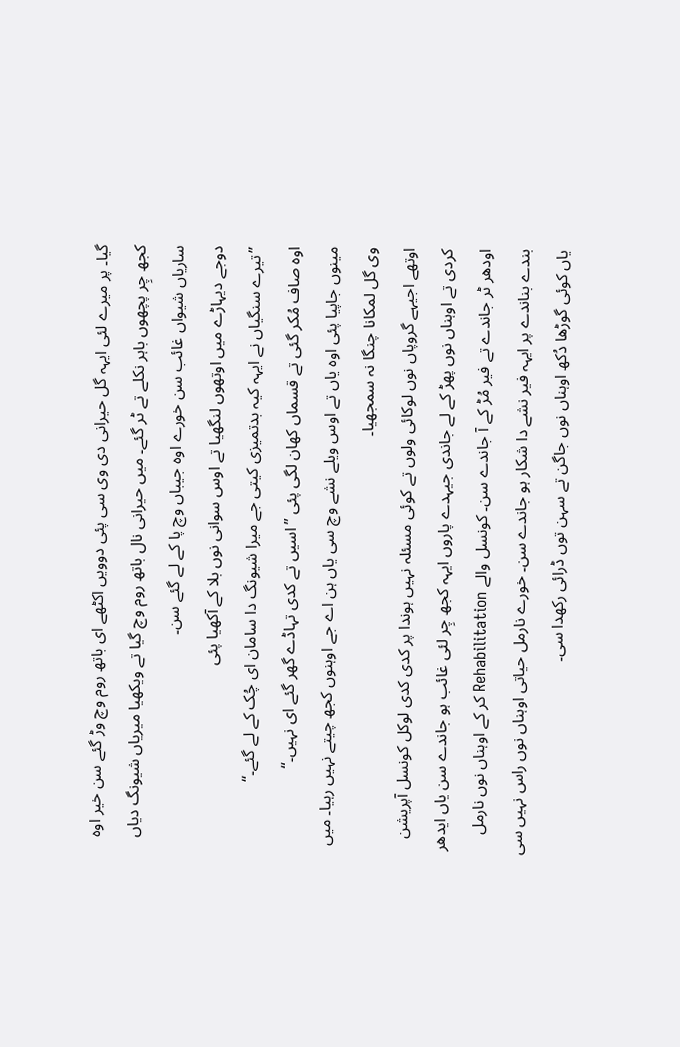گیا۔ پر میرے لئی ایہہ گل حیرانی دی وی سی پئی دوویں اکٹھے ای باتھ روم وچ وڑ گئے سن خیر اوہ کجھ چِر پچھوں باہر نکلے تے ٹر گئے۔ میں حیرانی نال باتھ روم وچ گیا تے ویکھیا میریاں شیونگ دیاں ساریاں شیواں غائب سن خورے اوہ جیباں وچ پا کے لے گئے سن۔
دوجے دیہاڑے میں اوتھوں لنگھیا تے اوس سوانی نوں بلا کے آکھیا پئی
’’تیرے سنگیاں نے ایہہ کیہ بدتمیزی کیتی جے میرا شیونگ دا سامان ای چُک کے لے گئے۔‘‘
اوہ صاف مُکر گئی تے قسماں کھان لگی پئی ’’اسیں تے کدی تہاڈے گھر گئے ای نہیں۔‘‘
مینوں جاپیا پئی اوہ یاں تے اوس ویلے نشے وچ سی یاں ہن اے جے اوہنوں کجھ چیتے نہیں رہیا۔ میں وی گل لمکانا چنگا نہ سمجھیا۔
اوتھے اجیہے گروپاں نوں لوکائی ولوں تے کوئی مسئلہ نہیں ہوندا پر کدی کدی لوکل کونسل آپریشن کردی تے اوہناں نوں پھڑ کے لے جاندی جیہدے پاروں ایہہ کجھ چِر لئی غائب ہو جاندے سن یاں ایدھر اودھر ٹر جاندے تے فیر مُڑ کے آ جاندے سن۔ کونسل والے Rehabilitation کر کے اوہناں نوں نارمل بندے بناندے پر ایہہ فیر نشے دا شکار ہو جاندے سن۔ خورے نارمل حیاتی اوہناں نوں راس نہیں سی یاں کوئی گوڑھا دُکھ اوہناں نوں جاگن تے سہن توں ڈرائی رکھدا سی۔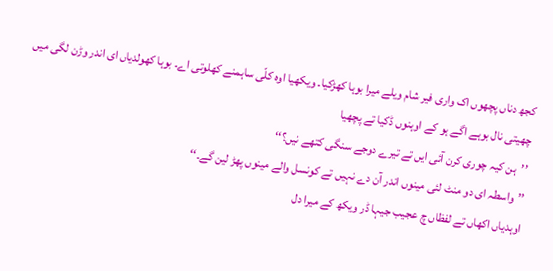کجھ دناں پچھوں اک واری فیر شام ویلے میرا بوہا کھڑکیا۔ ویکھیا اوہ کلّی ساہمنے کھلوتی اے۔ بوہا کھولدیاں ای اندر وڑن لگی میں چھیتی نال بوہے اگے ہو کے اوہنوں ڈکیا تے پچھیا
’’ہن کیہ چوری کرن آئی ایں تے تیرے دوجے سنگی کتھے نیں؟‘‘
’’واسطہ ای دو منٹ لئی مینوں اندر آن دے نہیں تے کونسل والے مینوں پھڑ لین گے۔‘‘
اوہدیاں اکھاں تے لفظاں چ عجیب جیہا ڈر ویکھ کے میرا دل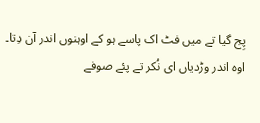پِج گیا تے میں فٹ اک پاسے ہو کے اوہنوں اندر آن دِتا۔
اوہ اندر وڑدیاں ای نُکر تے پئے صوفے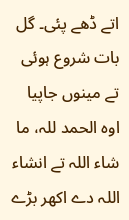اتے ڈھے پئی۔ گل بات شروع ہوئی تے مینوں جاپیا اوہ الحمد للہ، ما شاء اللہ تے انشاء اللہ دے اکھر بڑے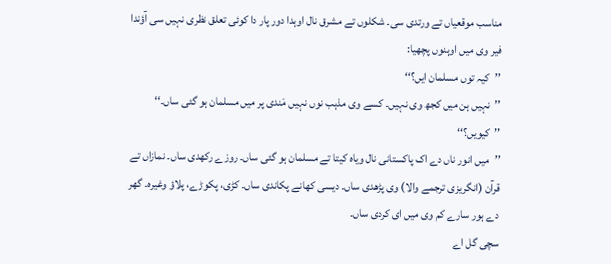مناسب موقعیاں تے ورتدی سی۔ شکلوں تے مشرق نال اوہدا دور پار دا کوئی تعلق نظری نہیں سی آؤندا فیر وی میں اوہنوں پچھیا:
’’کیہ توں مسلمان ایں؟‘‘
’’نہیں ہن میں کجھ وی نہیں۔ کسے وی مذہب نوں نہیں مَندی پر میں مسلمان ہو گئی ساں۔‘‘
’’کیویں؟‘‘
’’میں انور ناں دے اک پاکستانی نال ویاہ کیتا تے مسلمان ہو گئی ساں۔ روزے رکھدی ساں۔ نمازاں تے قرآن (انگریزی ترجمے والا) وی پڑھدی ساں۔ دیسی کھانے پکاندی ساں۔ کڑی، پکوڑے، پلاؤ وغیرہ۔ گھر دے ہور سارے کم وی میں ای کردی ساں۔
سچی گل اے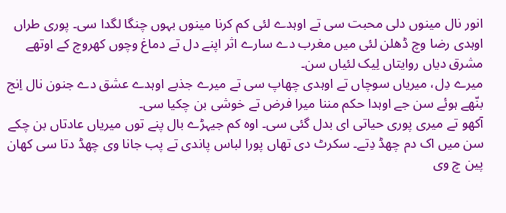انور نال مینوں دلی محبت سی تے اوہدے لئی کم کرنا مینوں بہوں چنگا لگدا سی۔ پوری طراں اوہدی رضا وچ ڈھلن لئی میں مغرب دے سارے اثر اپنے دل تے دماغ وچوں کھروچ کے اوتھے مشرق دیاں روایتاں لِیک لئیاں سن۔
میرے دِل، میریاں سوچاں تے اوہدی چھاپ سی تے میرے جذبے اوہدے عشق دے جنون نال اِنج بنّھے ہوئے سن جے اوہدا حکم مننا میرا فرض تے خوشی بن چکیا سی۔
آکھو تے میری پوری حیاتی ای بدل گئی سی۔ اوہ کم جیہڑے بال پنے توں میریاں عادتاں بن چکے سن میں اک دم چھڈ دِتے۔ سکرٹ دی تھاں پورا لباس پاندی تے پب جانا وی چھڈ دتا سی کھان پین چ وی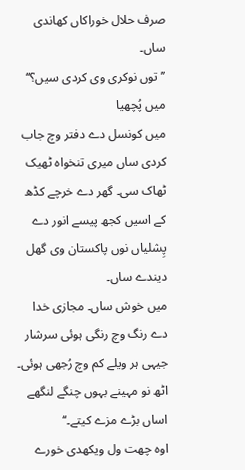صرف حلال خوراکاں کھاندی ساں۔
’’توں نوکری وی کردی سیں؟‘‘ میں پُچھیا
میں کونسل دے دفتر وچ جاب کردی ساں میری تنخواہ ٹھیک ٹھاک سی۔ گھر دے خرچے کڈھ کے اسیں کجھ پیسے انور دے پِشلیاں نوں پاکستان وی گھل دیندے ساں۔
میں خوش ساں۔ مجازی خدا دے رنگ وچ رنگی ہوئی سرشار جیہی ہر ویلے کم وچ رُجھی ہوئی۔ اٹھ نو مہینے بہوں چنگے لنگھے اساں بڑے مزے کیتے۔‘‘
اوہ چھت ول ویکھدی خورے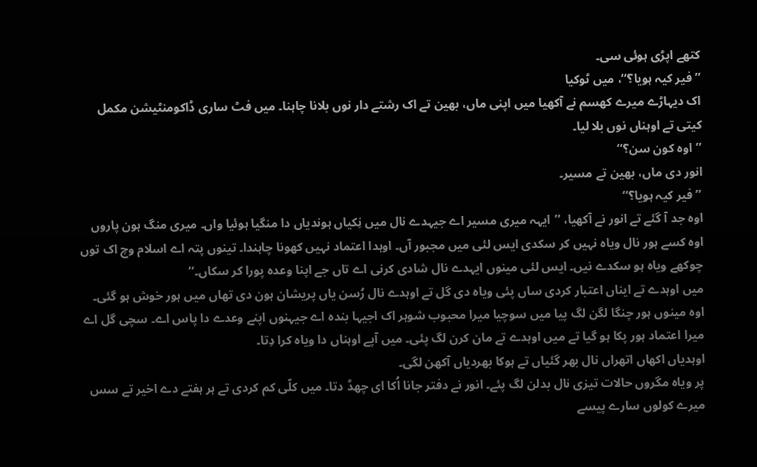کتھے اپڑی ہوئی سی۔
’’فیر کیہ ہویا؟‘‘، میں ٹوکیا
اک دیہاڑے میرے کھسم نے آکھیا میں اپنی ماں، بھین تے اک رشتے دار نوں بلانا چاہنا۔ میں فٹ ساری ڈاکومنٹیشن مکمل کیتی تے اوہناں نوں بلا لیا۔
’’اوہ کون سن؟‘‘
انور دی ماں، بھین تے مسیر۔
’’فیر کیہ ہویا؟‘‘
اوہ جد آ گئے تے انور نے آکھیا، ’’ایہہ میری مسیر اے جیہدے نال میں نِکیاں ہوندیاں دا منگیا ہوئیا واں۔ میری منگ ہون پاروں اوہ کسے ہور نال ویاہ نہیں کر سکدی ایس لئی میں مجبور آں۔ اوہدا اعتماد نہیں کھونا چاہندا۔ تینوں پتہ اے اسلام وچ اک توں چوکھے ویاہ ہو سکدے نیں۔ ایس لئی مینوں ایہدے نال شادی کرنی اے تاں جے اپنا وعدہ پورا کر سکاں۔‘‘
میں اوہدے تے ایناں اعتبار کردی ساں پئی ویاہ دی گل تے اوہدے نال رُسن یاں پریشان ہون دی تھاں میں ہور خوش ہو گئی۔ اوہ مینوں ہور چنگا لگن لگ پیا میں سوچیا میرا محبوب شوہر اک اجیہا بندہ اے جیہنوں اپنے وعدے دا پاس اے۔ سچی گل اے میرا اعتماد ہور پکا ہو گیا تے میں اوہدے تے مان کرن لگ پئی۔ میں آپے اوہناں دا ویاہ کرا دِتا۔
اوہدیاں اکھاں اتھراں نال بھر گئیاں تے ہوکا بھردیاں آکھن لگی۔
پر ویاہ مگروں حالات تیزی نال بدلن لگ پئے۔ انور نے دفتر جانا اُکا ای چھڈ دتا۔ میں کلّی کم کردی تے ہر ہفتے دے اخیر تے سس میرے کولوں سارے پیسے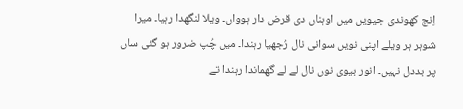اِنج کھوندی جیویں میں اوہناں دی قرض دار ہوواں۔ ویلا لنگھدا رہیا۔ میرا شوہر ہر ویلے اپنی نویں سوانی نال رُجھیا رہندا۔ میں چُپ ضرور ہو گئی ساں پر بددل نہیں۔ انور بیوی نوں نال لے لے گھماندا رہندا تے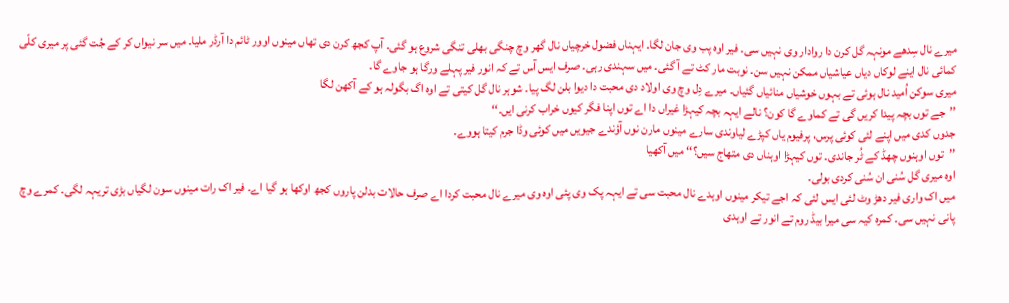میرے نال سِدھے مونہہ گل کرن دا روادار وی نہیں سی۔ فیر اوہ پب وی جان لگا۔ ایہناں فضول خرچیاں نال گھر وچ چنگی بھلی تنگی شروع ہو گئی۔ آپ کجھ کرن دی تھاں مینوں اوور ٹائم دا آرڈر ملیا۔ میں سر نیواں کر کے جُت گئی پر میری کلّی کمائی نال اینے لوکاں دیاں عیاشیاں ممکن نہیں سن۔ نوبت مار کٹ تے آ گئی۔ میں سہندی رہی۔ صرف ایس آس تے کہ انور فیر پہلے ورگا ہو جاوے گا۔
میری سوکن اُمید نال ہوئی تے بہوں خوشیاں منائیاں گئیاں۔ میرے دِل وچ وی اولاد دی محبت دا دیوا بلن لگ پیا۔ شوہر نال گل کیتی تے اوہ اگ بگولہ ہو کے آکھن لگا
’’جے توں بچہ پیدا کریں گی تے کماوے گا کون؟ نالے ایہہ بچہ کیہڑا غیراں دا اے توں اپنا فگر کیوں خراب کرنی ایں۔‘‘
جدوں کدی میں اپنے لئی کوئی پرس، پرفیوم یاں کپڑے لیاوندی سارے مینوں مارن نوں آؤندے جیویں میں کوئی وڈا جرم کیتا ہووے۔
’’توں اوہنوں چھڈ کے ٹُر جاندی۔ توں کیہڑا اوہناں دی متھاج سیں؟‘‘ میں آکھیا
اوہ میری گل سُنی ان سُنی کردی بولی۔
میں اک واری فیر دھڑ وٹ لئی ایس لئی کہ اجے تیکر مینوں اوہدے نال محبت سی تے ایہہ پک وی پئی اوہ وی میرے نال محبت کردا اے صرف حالات بدلن پاروں کجھ اوکھا ہو گیا اے۔ فیر اک رات مینوں سون لگیاں بڑی تریہہ لگی۔ کمرے وچ پانی نہیں سی۔ کمرہ کیہ سی میرا بیڈ روم تے انور تے اوہدی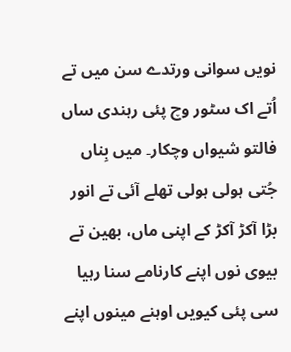نویں سوانی ورتدے سن میں تے اُتے اک سٹور وچ پئی رہندی ساں فالتو شیواں وچکار۔ میں بِناں جُتی ہولی ہولی تھلے آئی تے انور بڑا آکڑ آکڑ کے اپنی ماں، بھین تے بیوی نوں اپنے کارنامے سنا رہیا سی پئی کیویں اوہنے مینوں اپنے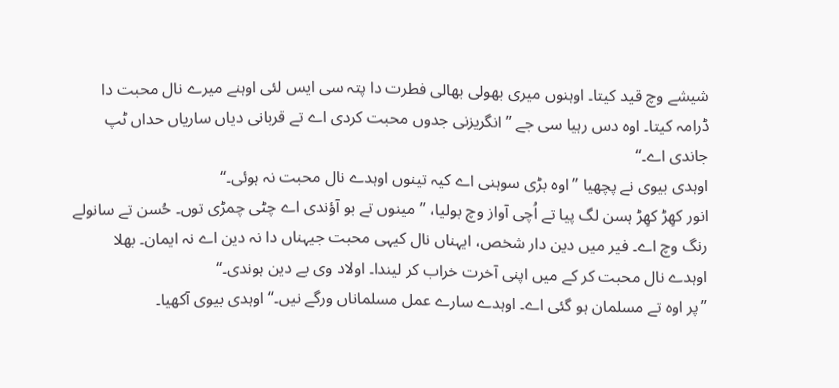شیشے وچ قید کیتا۔ اوہنوں میری بھولی بھالی فطرت دا پتہ سی ایس لئی اوہنے میرے نال محبت دا ڈرامہ کیتا۔ اوہ دس رہیا سی جے ’’انگریزنی جدوں محبت کردی اے تے قربانی دیاں ساریاں حداں ٹپ جاندی اے۔‘‘
اوہدی بیوی نے پچھیا ’’اوہ بڑی سوہنی اے کیہ تینوں اوہدے نال محبت نہ ہوئی۔‘‘
انور کھِڑ کھِڑ ہسن لگ پیا تے اُچی آواز وچ بولیا، ’’مینوں تے بو آؤندی اے چٹی چمڑی توں۔ حُسن تے سانولے رنگ وچ اے۔ فیر میں دین دار شخص، ایہناں نال کیہی محبت جیہناں دا نہ دین اے نہ ایمان۔ بھلا اوہدے نال محبت کر کے میں اپنی آخرت خراب کر لیندا۔ اولاد وی بے دین ہوندی۔‘‘
’’پر اوہ تے مسلمان ہو گئی اے۔ اوہدے سارے عمل مسلماناں ورگے نیں۔‘‘ اوہدی بیوی آکھیا۔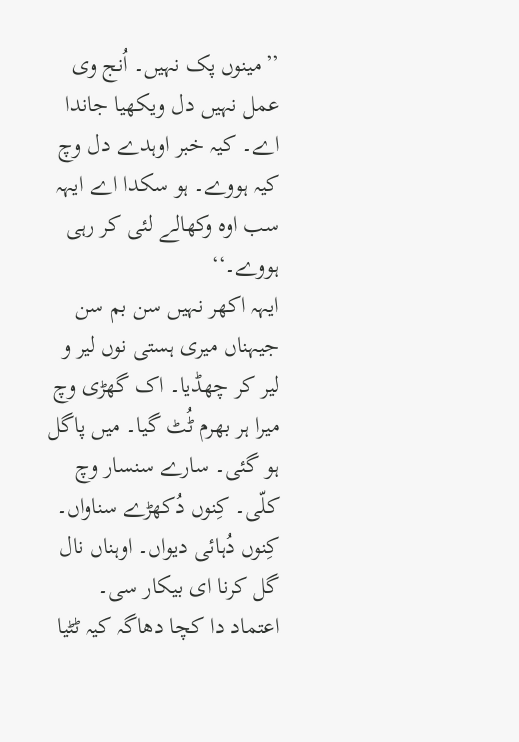’’مینوں پک نہیں۔ اُنج وی عمل نہیں دل ویکھیا جاندا اے۔ کیہ خبر اوہدے دل وچ کیہ ہووے۔ ہو سکدا اے ایہہ سب اوہ وکھالے لئی کر رہی ہووے۔‘‘
ایہہ اکھر نہیں سن بم سن جیہناں میری ہستی نوں لیر و لیر کر چھڈیا۔ اک گھڑی وچ میرا ہر بھرم ٹُٹ گیا۔ میں پاگل ہو گئی۔ سارے سنسار وچ کلّی۔ کِنوں دُکھڑے سناواں۔ کِنوں دُہائی دیواں۔ اوہناں نال گل کرنا ای بیکار سی۔
اعتماد دا کچا دھاگہ کیہ ٹٹیا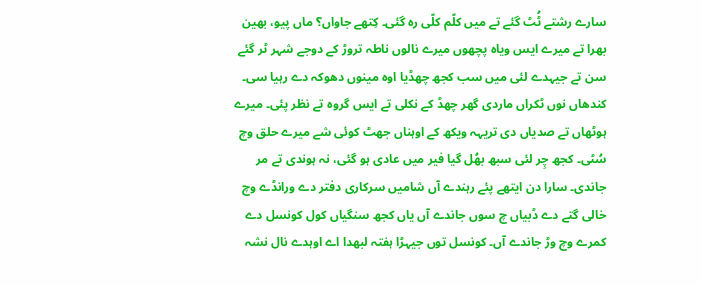سارے رشتے ٹُٹ گئے تے میں کلّم کلّی رہ گئی۔ کِتھے جاواں؟ ماں پیو، بھین بھرا تے میرے ایس ویاہ پچھوں میرے نالوں ناطہ تروڑ کے دوجے شہر ٹر گئے سن تے جیہدے لئی میں سب کجھ چھڈیا اوہ مینوں دھوکہ دے رہیا سی۔ کندھاں نوں ٹکراں ماردی گھر چھڈ کے نکلی تے ایس گروہ تے نظر پئی۔ میرے ہوٹھاں تے صدیاں دی تریہہ ویکھ کے اوہناں جھٹ کوئی شے میرے حلق وچ سُٹی۔ کجھ چِر لئی سبھ بھُل گیا فیر میں عادی ہو گئی، نہ ہوندی تے مر جاندی۔ سارا دن ایتھے پئے رہندے آں شامیں سرکاری دفتر دے ورانڈے وچ خالی گتے دے ڈبیاں چ سوں جاندے آں یاں کجھ سنگیاں کول کونسل دے کمرے وچ وڑ جاندے آں۔ کونسل توں جیہڑا ہفتہ لبھدا اے اوہدے نال نشہ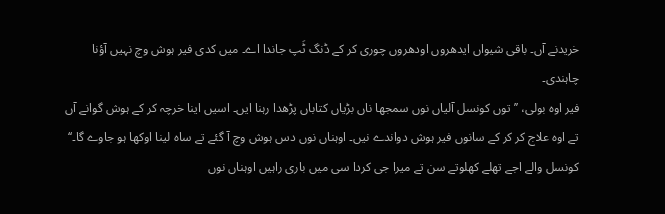خریدنے آں۔ باقی شیواں ایدھروں اودھروں چوری کر کے ڈنگ ٹَپ جاندا اے۔ میں کدی فیر ہوش وچ نہیں آؤنا چاہندی۔
فیر اوہ بولی، ’’توں کونسل آلیاں نوں سمجھا ناں بڑیاں کتاباں پڑھدا رہنا ایں۔ اسیں اینا خرچہ کر کے ہوش گوانے آں تے اوہ علاج کر کر کے سانوں فیر ہوش دواندے نیں۔ اوہناں نوں دس ہوش وچ آ گئے تے ساہ لینا اوکھا ہو جاوے گا۔‘‘
کونسل والے اجے تھلے کھلوتے سن تے میرا جی کردا سی میں باری راہیں اوہناں نوں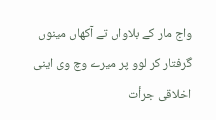واج مار کے بلاواں تے آکھاں مینوں گرفتار کر لوو پر میرے وچ وی اینی اخلاقی جرأت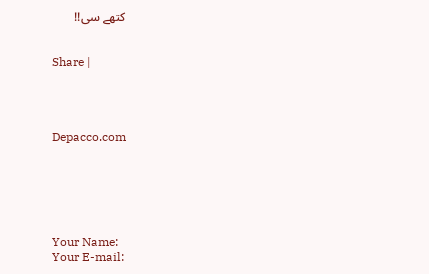کتھے سی!!


Share |




Depacco.com






Your Name:
Your E-mail: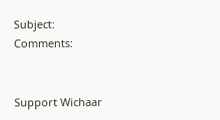Subject:
Comments:


Support Wichaar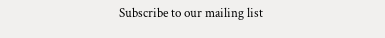Subscribe to our mailing list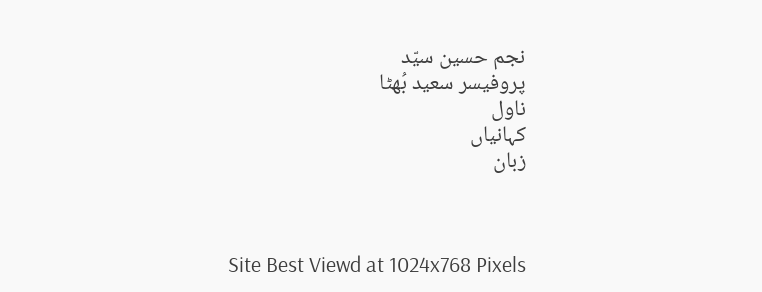نجم حسین سیّد
پروفیسر سعید بُھٹا
ناول
کہانیاں
زبان



Site Best Viewd at 1024x768 Pixels